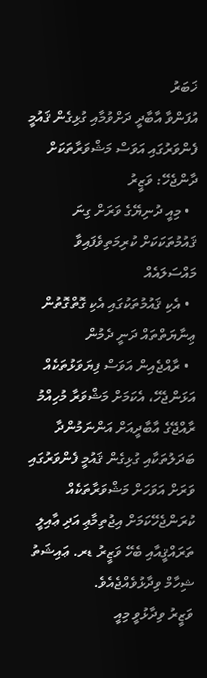ޚަބަރު
އުފަންވާ އާބާދީ ދަށްވުމާއި ގުޅިގެން ޤައުމީ ފެންވަރުގައި އަވަސް މަޝްވަރާތަކަށް ދާންޖެހޭ: ވަޒީރު
  • މިއީ ދުނިޔޭގެ ވަރަށް ގިނަ ޤައުމުތަކަކަށް ކުރިމަތިވެފައިވާ މައްސަލައެއް
  • އެކި ޤައުމުތަކުގައި އެކި ގޮތްގޮތުން ޢިނާޔަތްތައް ދަނީ ދެމުން
  • ރާއްޖެއިން އަވަސް ފިޔަވަޅުތަކެއް އަޅަންޖެހޭ، އެކަމަށް މަޝްވަރާ މުހިއްމު
ރާއްޖޭގެ އާބާދީއަށް އަންނަމުންދާ ބަދަލުތަކާއި ގުޅިގެން ޤައުމީ ފެންވަރުގައި ވަރަށް އަވަހަށް މަޝްވަރާތަކެއް ކުރަންޖެހޭކަމަށް އިޖުތިމާޢި އަދި ޢާއިލީ ތަރައްޤީއާއި ބެހޭ ވަޒީރު ޑރ. ޢައިޝަތު ޝިހާމް ވިދާޅުވެއްޖެއެވެ.
ވަޒީރު ވިދާޅުވީ މިއީ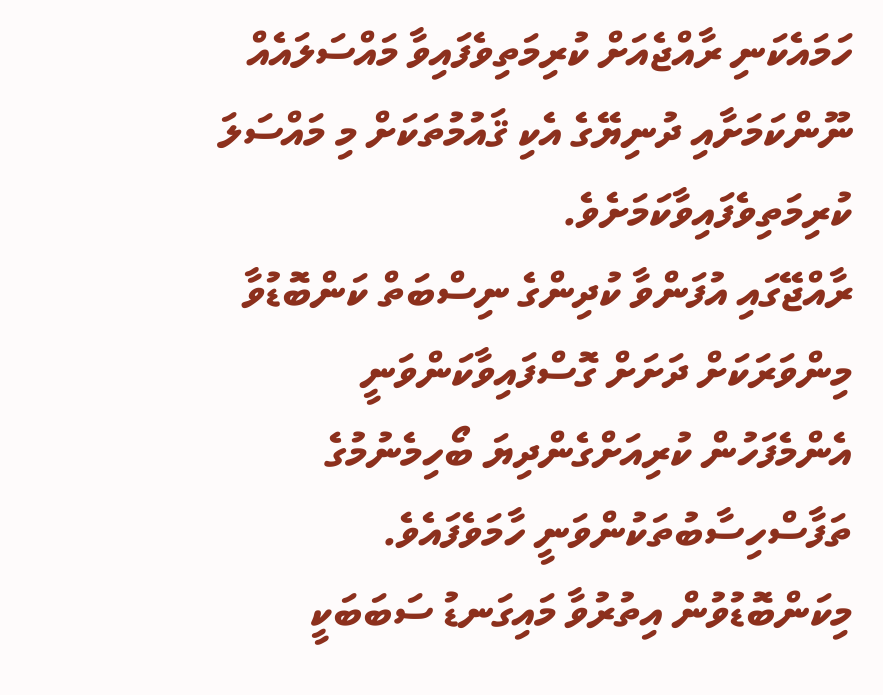ހަމައެކަނި ރާއްޖެއަށް ކުރިމަތިވެފައިވާ މައްސަލައެއް ނޫންކަމަށާއި ދުނިޔޭގެ އެކި ޤައުމުތަކަށް މި މައްސަލަ ކުރިމަތިވެފައިވާކަމަށެވެ.
ރާއްޖޭގައި އުފަންވާ ކުދިންގެ ނިސްބަތް ކަންބޮޑުވާ މިންވަރަކަށް ދަށަށް ގޮސްފައިވާކަންވަނީ އެންމެފަހުން ކުރިއަށްގެންދިޔަ ބޯހިމެނުމުގެ ތަފާސްހިސާބުތަކުންވަނީ ހާމަވެފައެވެ. މިކަންބޮޑުވުން އިތުރުވާ މައިގަނޑު ސަބަބަކީ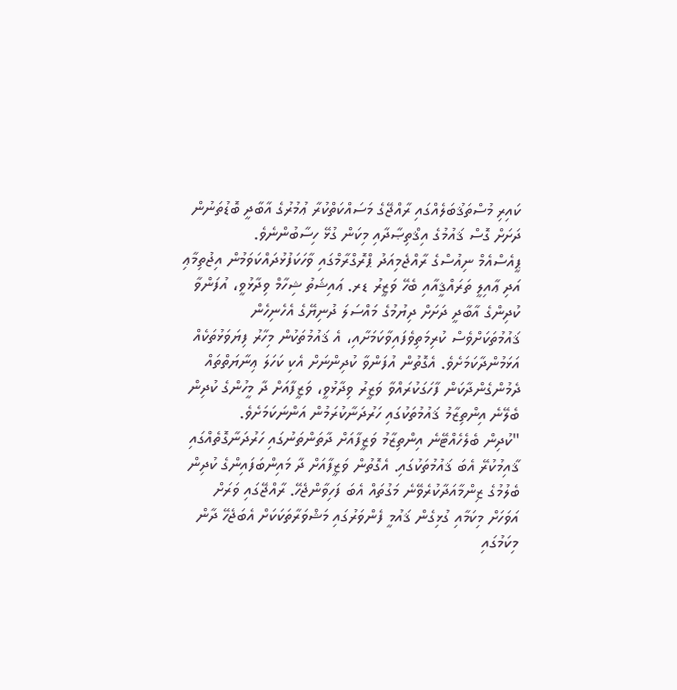ކައިރި މުސްތަޤުބަލެއްގައި ރާއްޖޭގެ މަސައްކަތްކުރާ ޢުމުރުގެ އާބާދީ ބޮޑުތަނުން ދަށަށް ގޮސް ޤައުމުގެ އިޤްތިޞާދާއި މިކަން ގުޅޭ ހިސާބުންނެވެ.
ޕީއެސްއެމް ނިއުސްގެ ރާއްޖެމިއަދު ޕްރޮގްރާމްގައި ވާހަކަފުޅުދައްކަވަމުން އިޖުތިމާޢި އަދި ޢާއިލީ ތަރައްޤީއާއި ބެހޭ ވަޒީރު ޑރ. ޢައިޝަތު ޝިހާމް ވިދާޅުވީ، އުފަންވާ ކުދިންގެ އާބާދީ ދަށަށް ދިޔުމުގެ މައްސަލަ ދުނިޔޭގެ އެހެނިހެން ޤައުމުތަކަށްވެސް ކުރިމަތިވެފައިވާކަމަށާއި، އެ ޤައުމުތަކުން މިހާރު ފިޔަވަޅުތަކެއް އަޅަމުންދާކަމަށެވެ. އެގޮތުން އުފަންވާ ކުދިންނަށް އެކި ކަހަލަ ޢިނާޔަތްތައް ދެމުންގެންދާކަން ފާހަގަކުރައްވާ ވަޒީރު ވިދާޅުވީ، ވަޒީފާއަށް ދާ މީހުންގެ ކުދިން ބެލޭނެ އިންތިޒާމު ޤައުމުތަކުގައި ހަރުދަނާކުރަމުން އަންނަކަމަށެވެ.
"ކުދިން ބެލެހެއްޓޭނެ އިންތިޒާމު ވަޒީފާއަށް ދާތަންތަނުގައި ހަރުދަނާގޮތެއްގައި ޤާއިމުކުރޭ އެބަ ޤައުމުތަކުގައި. އެގޮތުން ވަޒީފާއަށް ދާ މައިންބަފައިންގެ ކުދިން ބެލުމުގެ ޒިންމާއަދާކުރެވޭނެ މަގުތައް އެބަ ފަހިވާންޖެހޭ. ރާއްޖޭގައި ވަރަށް އަވަހަށް މިކަމާއި ގުޅިގެން ޤައުމީ ފެންވަރުގައި މަޝްވަރާތަކަކަށް އެބަޖެހޭ ދާން މިކަމުގައި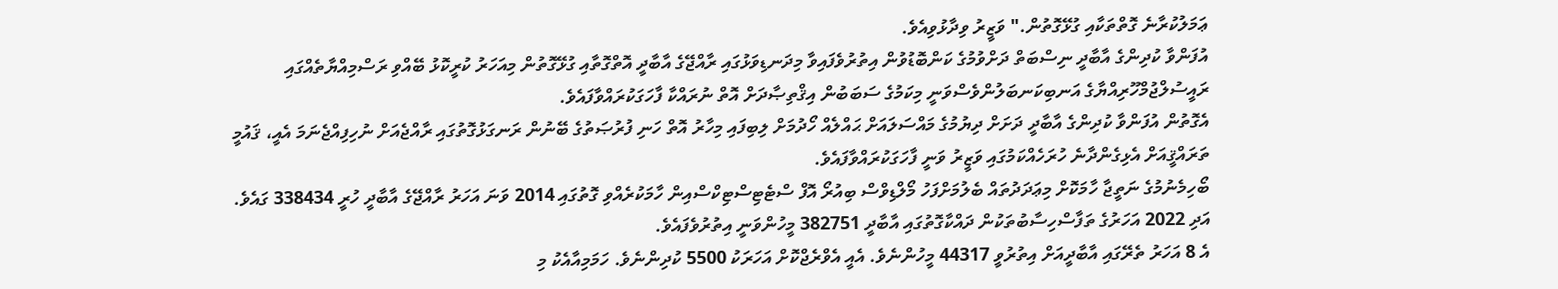ޢަމަލުކުރާނެ ގޮތްތަކާއި ގުޅޭގޮތުން." ވަޒީރު ވިދާޅުވިއެވެ.
އުފަންވާ ކުދިންގެ އާބާދީ ނިސްބަތް ދަށްވުމުގެ ކަންބޮޑުވުން އިތުރުވެފައިވާ މިދަނޑިވަޅުގައި ރާއްޖޭގެ އާބާދީ އޮތްގޮތާއި ގުޅޭގޮތުން މިއަހަރު ކުރީކޮޅު ބޭއްވި ރަސްމިއްޔާތެއްގައި ރައީސުލްޖުމްހޫރިއްޔާގެ އަނބިކަނބަލުންވެސްވަނީ މިކަމުގެ ސަބަބުން އިޤްތިޞާދަށް އޮތް ނުރައްކާ ފާހަގަކުރައްވާފައެވެ.
އެގޮތުން އުފަންވާ ކުދިންގެ އާބާދީ ދަށަށް ދިޔުމުގެ މައްސަލައަށް ޙައްލެއް ހޯދުމަށް ލިބިފައި މިހާރު އޮތް ހަނި ފުރުޞަތުގެ ބޭނުން ރަނގަޅުގޮތުގައި ރާއްޖެއަށް ނުހިފިއްޖެނަމަ އެއީ، ޤައުމީ ތަރައްޤީއަށް އެޅިގެންދާނެ ހުރަހެއްކަމުގައި ވަޒީރު ވަނީ ފާހަގަކުރައްވާފައެވެ.
ބޯހިމެނުމުގެ ނަތީޖާ ހާމަކޮށް މިޢަދަދުތައް ބެލުމަށްފަހު މޯލްޑިވްސް ބިއުރޯ އޮފް ސްޓެޓިސްޓިކްސްއިން ހާމަކުރެއްވި ގޮތުގައި 2014 ވަނަ އަހަރު ރާއްޖޭގެ އާބާދީ ހުރީ 338434 ގައެވެ. އަދި 2022 އަހަރުގެ ތަފާސްހިސާބުތަކުން ދައްކާގޮތުގައި އާބާދީ 382751 މީހުންވަނީ އިތުރުވެފައެވެ.
އެ 8 އަހަރު ތެރޭގައި އާބާދީއަށް އިތުރުވީ 44317 މީހުންނެވެ. އެއީ އެވްރެޖްކޮށް އަހަރަކު 5500 ކުދިންނެވެ. ހަމަމިއާއެކު މި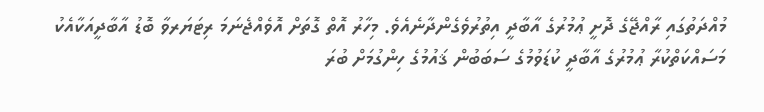މުއްދަތުގައި ރާއްޖޭގެ ދޮށީ ޢުމުރުގެ އާބާދީ އިތުރުވެގެންދާނެއެވެ. މިހާރު އޮތް ގޮތަށް އޮވެއްޖެނަމަ ރިޓަޔަރވާ ބޮޑު އާބާދީއަކާއެކު މަސައްކަތްކުރާ ޢުމުރުގެ އާބާދީ ކުޑަވުމުގެ ސަބަބުން ޤައުމުގެ ހިންގުމަށް ބުރަ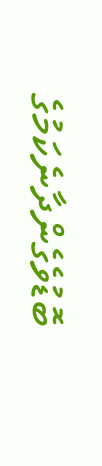ބޮޑުވެގެންދާނެކަމުގެ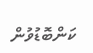ކަންބޮޑުވުން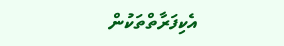އެކިފަރާތްތަކުން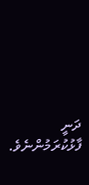ދަނީ ފާޅުކުރަމުންނެވެ.